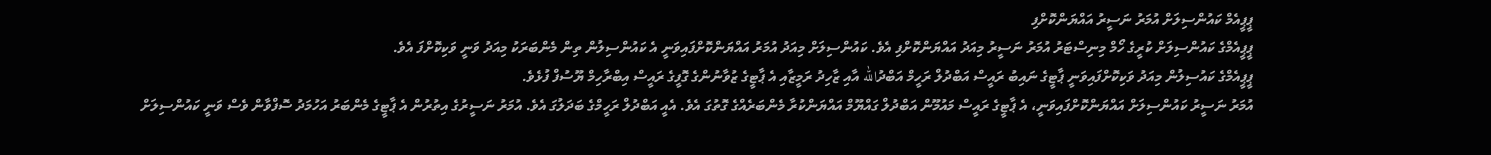ޕީޕީއެމް ކައުންސިލަށް އުމަރު ނަސީރު އައްޔަންކޮށްފި
ޕީޕީއެމްގެ ކައުންސިލަށް ކުރީގެ ހޯމް މިނިސްޓަރު އުމަރު ނަސީރު މިއަދު އައްޔަންކޮށްފި އެވެ. ކައުންސިލަށް މިއަދު އުމަރު އައްޔަންކޮށްފައިވަނީ އެ ކައުންސިލުން ތިން މެންބަރަކު މިއަދު ވަނީ ވަކިކޮށްފަ އެވެ.
ޕީޕީއެމްގެ ކައުސިލުން މިއަދު ވަކިކޮށްފައިވަނީ ޕާޓީގެ ނައިބު ރައީސް އަބްދުލް ރަހީމް އަބްދުالله އާއި ޒާހިދު ރަމީޒާއި އެ ޕާޓީގެ ޒުވާނުންގެ ގޮފީގެ ރައީސް އިބްރާހިމް ޔޫސުފް ފުޅެވެ.
އުމަރު ނަސީރު ކައުންސިލަށް އައްޔަންކޮށްފައިވަނީ، އެ ޕާޓީގެ ރައީސް މައުމޫން އަބްދުލް ގައްޔޫމް އައްޔަންކުރާ މެންބަރެއްގެ ގޮތުގަ އެވެ. އެއީ އަބްދުލް ރަހީމްގެ ބަދަލުގަ އެވެ. އުމަރު ނަސީރުގެ އިތުރުން އެ ޕާޓީގެ މެންބަރު އަހުމަދު ސޮފްވާން ވެސް ވަނީ ކައުންސިލަށް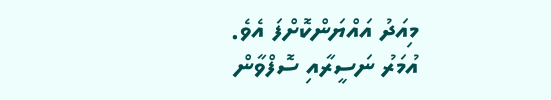މިއަދު އައްޔަންކޮށްފަ އެވެ.
އުމަރު ނަސީރާއި ސޮފްވާން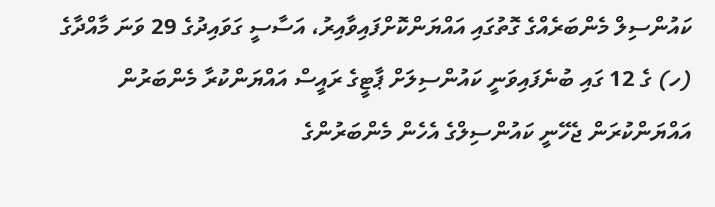ކައުންސިލް މެންބަރެއްގެ ގޮތުގައި އައްޔަންކޮށްފައިވާއިރު، އަސާސީ ގަވައިދުގެ 29 ވަނަ މާއްދާގެ (ހ) ގެ 12 ގައި ބުނެފައިވަނީ ކައުންސިލަށް ޕާޓީގެ ރައީސް އައްޔަންކުރާ މެންބަރުން އައްޔަންކުރަން ޖެހޭނީ ކައުންސިލްގެ އެހެން މެންބަރުންގެ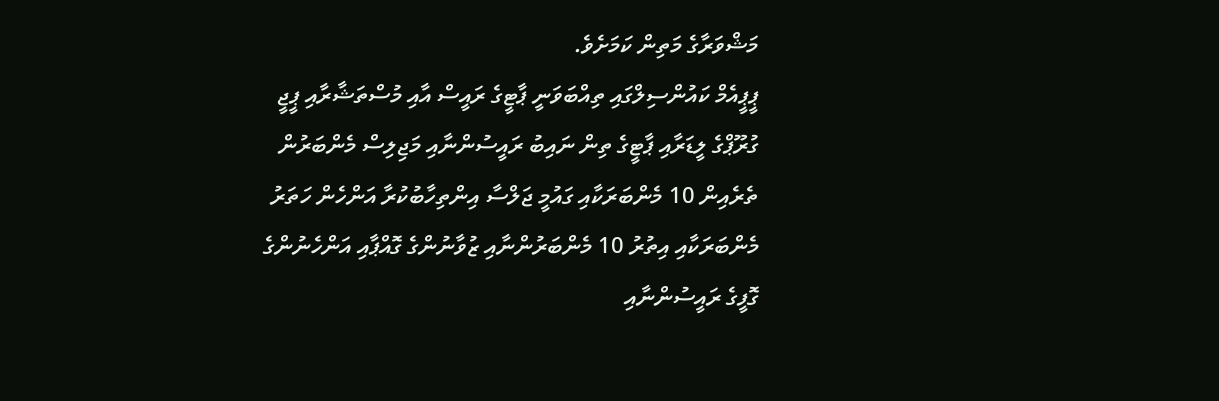މަޝްވަރާގެ މަތިން ކަމަށެވެ.
ޕީޕީއެމް ކައުންސިލްގައި ތިއްބަވަނީ ޕާޓީގެ ރައީސް އާއި މުސްތަޝާރާއި ޕީޖީ ގުރޫޕްގެ ލީޑަރާއި ޕާޓީގެ ތިން ނައިބު ރައީސުންނާއި މަޖިލިސް މެންބަރުން ތެރެއިން 10 މެންބަރަކާއި ގައުމީ ޖަލްސާ އިންތިހާބުކުރާ އަންހެން ހަތަރު މެންބަރަކާއި އިތުރު 10 މެންބަރުންނާއި ޒުވާނުންގެ ގޮއްޕާއި އަންހެނުންގެ ގޮފީގެ ރައީސުންނާއި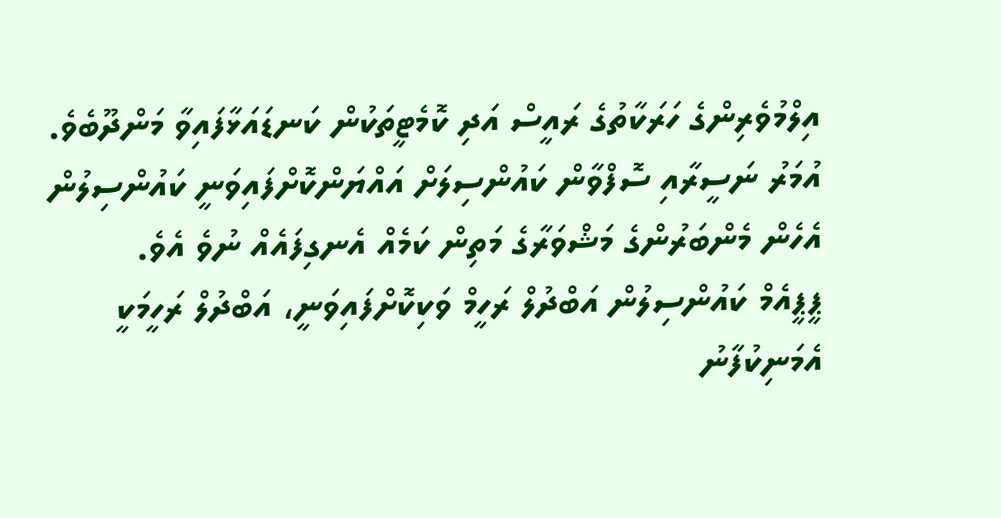އިލްމުވެރިންގެ ހަރަކާތުގެ ރައީސް އަދި ކޮމެޓީތަކުން ކަނޑައަޅާފައިވާ މަންދޫބެވެ.
އުމަރު ނަސީރާއި ސޮފްވާން ކައުންސިލަށް އައްޔަންކޮށްފައިވަނީ ކައުންސިލުން އެހެން މެންބަރުންގެ މަޝްވަރާގެ މަތިން ކަމެއް އެނގިފައެއް ނުވެ އެވެ.
ޕީޕީއެމް ކައުންސިލުން އަބްދުލް ރަހީމް ވަކިކޮށްފައިވަނީ، އަބްދުލް ރަހީމަކީ އެމަނިކުފާނު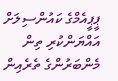ޕީޕީއެމްގެ ކައުންސިލަށް އައްޔަންކުރި ތިން މެންބަރުންގެ ތެރެއިން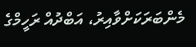މެންބަރަކަށްވާއިރު، އަބްދުއް ރަހީމްގެ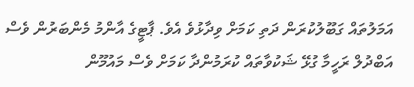އަމަލުތައް ގަބޫލުކުރަން ދަތި ކަމަށް ވިދާޅުވެ އެވެ. ޕާޓީގެ އާންމު މެންބަރުން ވެސް އަބްދުލް ރަހީމާ ގުޅޭ ޝަކުވާތައް ކުރަމުންދާ ކަމަށް ވެސް މައުމޫން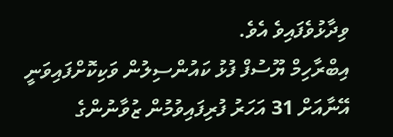ވިދާޅުވެފައިވެ އެވެ.
އިބްރާހިމް ޔޫސުފް ފުޅު ކައުންސިލުން ވަކިކޮށްފައިވަނީ އޭނާއަށް 31 އަހަރު ފުރިފައިވުމުން ޒުވާނުންގެ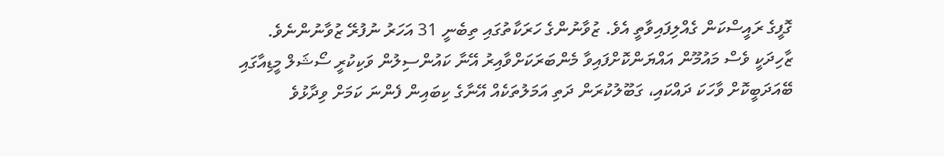ގޮފީގެ ރައީސްކަން ގެއްލިފައިވާތީ އެވެ. ޒުވާނުންގެ ހަރަކާތުގައި ތިބެނީ 31 އަހަރު ނުފުރޭ ޒުވާނުންނެވެ. ޒާހިދަކީ ވެސް މައުމޫން އައްޔަންކޮށްފައިވާ މެންބަރަކަށްވާއިރު އޭނާ ކައުންސިލުން ވަކިކުރީ ސޯޝަލް މީޑިއާގައި ބޭއަދަބީކޮށް ވާހަކަ ދައްކައި، ގަބޫލުކުރަން ދަތި އަމަލުތަކެއް އޭނާގެ ކިބައިން ފެންނަ ކަމަށް ވިދާޅުވެ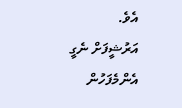އެވެ.
އަރުޝީފަށް ނެގީ
އެންމެފަހުން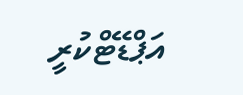އަޕްޑޭޓްކުރީ